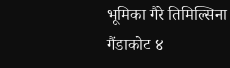भूमिका गैरे तिमिल्सिना
गैंडाकोट ४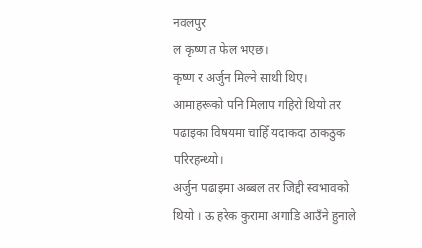नवलपुर
ल कृष्ण त फेल भएछ।
कृष्ण र अर्जुन मिल्ने साथी थिए। आमाहरूको पनि मिलाप गहिरो थियो तर पढाइका विषयमा चाहिँ यदाकदा ठाकठुक परिरहन्थ्यो।
अर्जुन पढाइमा अब्बल तर जिद्दी स्वभावको थियो । ऊ हरेक कुरामा अगाडि आउँने हुनाले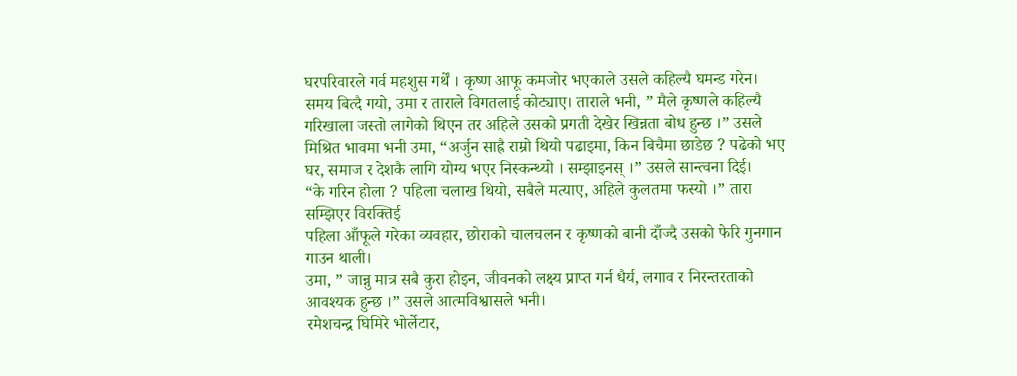घरपरिवारले गर्व महशुस गर्थें । कृष्ण आफू कमजोर भएकाले उसले कहिल्यै घमन्ड गरेन।
समय बित्दै गयो, उमा र ताराले विगतलाई कोट्याए। ताराले भनी, ” मैले कृष्णले कहिल्यै गरिखाला जस्तो लागेको थिएन तर अहिले उसको प्रगती देखेर खिन्नता बोध हुन्छ ।” उसले मिश्रित भावमा भनी उमा, “अर्जुन साह्रै राम्रो थियो पढाइमा, किन बिचैमा छाडेछ ? पढेको भए घर, समाज र देशकै लागि योग्य भएर निस्कन्थ्यो । सम्झाइनस् ।” उसले सान्त्वना दिई।
“के गरिन होला ? पहिला चलाख थियो, सबैले मत्याए, अहिले कुलतमा फस्यो ।” तारा सम्झिएर विरक्तिई
पहिला आँफूले गरेका व्यवहार, छोराको चालचलन र कृष्णको बानी दाँज्दै उसको फेरि गुनगान गाउन थाली।
उमा, ” जान्नु मात्र सबै कुरा होइन, जीवनको लक्ष्य प्राप्त गर्न धैर्य, लगाव र निरन्तरताको आवश्यक हुन्छ ।” उसले आत्मविश्वासले भनी।
रमेशचन्द्र घिमिरे भोर्लेटार,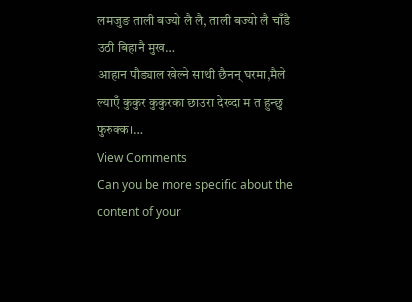लमजुङ ताली बज्यो लै लै, ताली बज्यो लै चाँडै उठी बिहानै मुख…
आहान पौड्याल खेल्ने साथी छैनन् घरमा,मैले ल्याएँ कुकुर कुकुरका छाउरा देख्दा म त हुन्छु फुरुक्क।…
View Comments
Can you be more specific about the content of your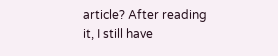article? After reading it, I still have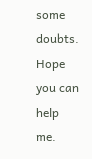some doubts. Hope you can help me.